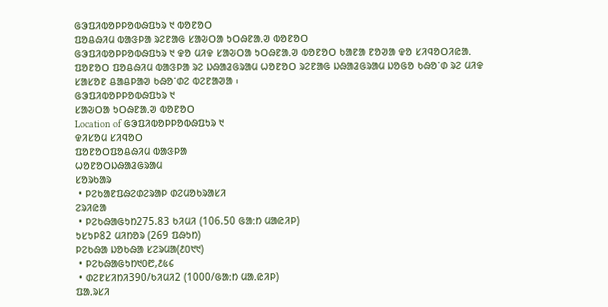ᱜᱳᱯᱤᱵᱚᱞᱞᱚᱵᱷᱯᱩᱨ ᱑ ᱵᱚᱱᱚᱛ
ᱯᱚᱪᱷᱤᱢ ᱵᱟᱝᱞᱟ ᱨᱮᱱᱟᱜ ᱥᱟᱶᱛᱟ ᱩᱛᱷᱱᱟᱹᱣ ᱵᱚᱱᱚᱛ
ᱜᱳᱯᱤᱵᱚᱞᱞᱚᱵᱷᱯᱩᱨ ᱑ ᱫᱚ ᱢᱤᱫ ᱥᱟᱶᱛᱟ ᱩᱛᱷᱱᱟᱹᱣ ᱵᱚᱱᱚᱛ ᱠᱟᱱᱟ ᱱᱚᱣᱟ ᱫᱚ ᱥᱤᱧᱚᱛᱤᱭᱟᱹ ᱯᱚᱱᱚᱛ ᱯᱚᱪᱷᱤᱢ ᱵᱟᱝᱞᱟ ᱨᱮ ᱡᱷᱟᱲᱜᱨᱟᱢ ᱦᱚᱱᱚᱛ ᱨᱮᱱᱟᱜ ᱡᱷᱟᱲᱜᱨᱟᱢ ᱡᱚᱜᱚ ᱠᱷᱚᱸᱰ ᱨᱮ ᱢᱤᱫ ᱥᱟᱥᱚᱱ ᱪᱟᱪᱞᱟᱣ ᱠᱷᱚᱸᱰᱮ ᱵᱮᱱᱟᱣᱟ ᱾
ᱜᱳᱯᱤᱵᱚᱞᱞᱚᱵᱷᱯᱩᱨ ᱑
ᱥᱟᱶᱛᱟ ᱩᱛᱷᱱᱟᱹᱣ ᱵᱚᱱᱚᱛ
Location of ᱜᱳᱯᱤᱵᱚᱞᱞᱚᱵᱷᱯᱩᱨ ᱑
ᱫᱤᱥᱚᱢ ᱥᱤᱧᱚᱛ
ᱯᱚᱱᱚᱛᱯᱚᱪᱷᱤᱢ ᱵᱟᱝᱞᱟ
ᱦᱚᱱᱚᱛᱡᱷᱟᱲᱜᱨᱟᱢ
ᱥᱚᱨᱠᱟᱨ
 • ᱞᱮᱠᱟᱱᱯᱷᱮᱰᱮᱨᱟᱞ ᱰᱮᱢᱚᱠᱨᱟᱥᱤ
ᱮᱨᱤᱭᱟ
 • ᱞᱮᱠᱷᱟᱜᱩᱴ275.83 ᱠᱤᱢᱤ (106.50 ᱜᱟᱺᱴ ᱢᱟᱭᱤᱞ)
ᱩᱥᱩᱞ82 ᱢᱤᱴᱚᱨ (269 ᱯᱷᱩᱴ)
ᱞᱮᱠᱷᱟ ᱡᱚᱠᱷᱟ ᱥᱮᱨᱢᱟ(᱒᱐᱑᱑)
 • ᱞᱮᱠᱷᱟᱜᱩᱴ᱑᱐᱘,᱒᱕᱔
 • ᱰᱮᱱᱥᱤᱴᱤ390/ᱠᱤᱢᱤ2 (1000/ᱜᱟᱺᱴ ᱢᱟᱹᱭᱤᱞ)
ᱯᱟᱹᱨᱥᱤ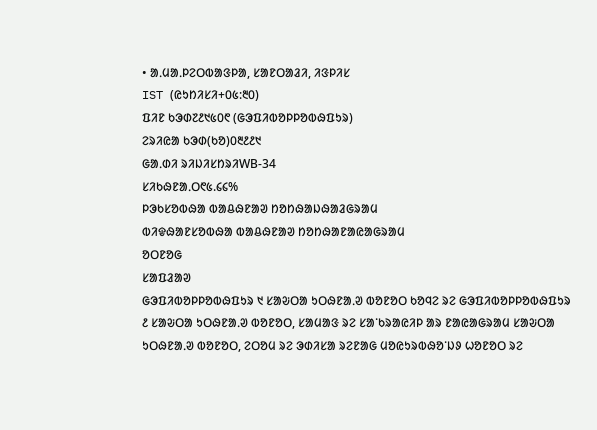• ᱟᱹᱢᱟᱹᱞᱮᱛᱵᱟᱝᱞᱟ, ᱥᱟᱱᱛᱟᱲᱤ, ᱤᱝᱞᱤᱥ
IST (ᱭᱩᱴᱤᱥᱤ+᱐᱕:᱓᱐)
ᱯᱤᱱ ᱠᱳᱰ᱗᱒᱑᱕᱐᱖ (ᱜᱳᱯᱤᱵᱚᱞᱞᱚᱵᱷᱯᱩᱨ)
ᱮᱨᱤᱭᱟ ᱠᱳᱰ(ᱠᱚ)᱐᱓᱒᱒᱑
ᱜᱟᱹᱰᱤ ᱨᱤᱡᱤᱥᱴᱨᱤWB-34
ᱥᱤᱠᱷᱱᱟᱹᱛ᱖᱕.᱔᱔%
ᱞᱳᱠᱥᱚᱵᱷᱟ ᱵᱟᱪᱷᱱᱟᱣ ᱴᱚᱴᱷᱟᱡᱷᱟᱲᱜᱨᱟᱢ
ᱵᱤᱫᱷᱟᱱᱥᱚᱵᱷᱟ ᱵᱟᱪᱷᱱᱟᱣ ᱴᱚᱴᱷᱟᱱᱟᱭᱟᱜᱨᱟᱢ
ᱚᱛᱱᱚᱜ
ᱥᱟᱯᱲᱟᱣ
ᱜᱳᱯᱤᱵᱚᱞᱞᱚᱵᱷᱯᱩᱨ ᱑ ᱥᱟᱶᱛᱟ ᱩᱛᱷᱱᱟᱹᱣ ᱵᱚᱱᱚᱛ ᱠᱚᱧᱮ ᱨᱮ ᱜᱳᱯᱤᱵᱚᱞᱞᱚᱵᱷᱯᱩᱨ ᱒ ᱥᱟᱶᱛᱟ ᱩᱛᱷᱱᱟᱹᱣ ᱵᱚᱱᱚᱛ, ᱥᱟᱢᱟᱝ ᱨᱮ ᱥᱟᱸᱠᱨᱟᱭᱤᱞ ᱟᱨ ᱱᱟᱭᱟᱜᱨᱟᱢ ᱥᱟᱶᱛᱟ ᱩᱛᱷᱱᱟᱹᱣ ᱵᱚᱱᱚᱛ, ᱮᱛᱚᱢ ᱨᱮ ᱳᱰᱤᱥᱟ ᱨᱮᱱᱟᱜ ᱢᱚᱭᱩᱨᱵᱷᱚᱸᱡᱽ ᱦᱚᱱᱚᱛ ᱨᱮ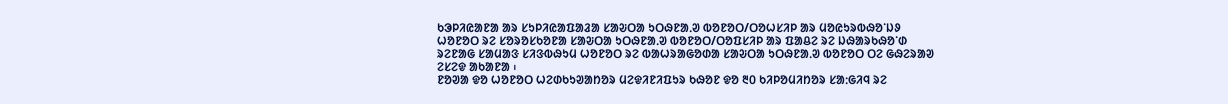ᱠᱳᱞᱤᱭᱟᱱᱟ ᱟᱨ ᱥᱩᱞᱤᱭᱟᱯᱟᱲᱟ ᱥᱟᱶᱛᱟ ᱩᱛᱷᱱᱟᱹᱣ ᱵᱚᱱᱚᱛ/ᱛᱚᱦᱥᱤᱞ ᱟᱨ ᱢᱚᱭᱩᱨᱵᱷᱚᱸᱡᱽ ᱦᱚᱱᱚᱛ ᱨᱮ ᱥᱚᱨᱚᱥᱠᱚᱱᱟ ᱥᱟᱶᱛᱟ ᱩᱛᱷᱱᱟᱹᱣ ᱵᱚᱱᱚᱛ/ᱛᱚᱯᱥᱤᱞ ᱟᱨ ᱯᱟᱪᱮ ᱨᱮ ᱡᱷᱟᱨᱠᱷᱚᱸᱰ ᱨᱮᱱᱟᱜ ᱥᱟᱢᱟᱝ ᱥᱤᱝᱵᱷᱩᱢ ᱦᱚᱱᱚᱛ ᱨᱮ ᱵᱟᱦᱨᱟᱜᱚᱰᱟ ᱥᱟᱶᱛᱟ ᱩᱛᱷᱱᱟᱹᱣ ᱵᱚᱱᱚᱛ ᱛᱮ ᱜᱷᱮᱨᱟᱣ ᱮᱥᱮᱫ ᱟᱠᱟᱱᱟ ᱾
ᱱᱚᱣᱟ ᱫᱚ ᱦᱚᱱᱚᱛ ᱦᱮᱰᱠᱩᱣᱟᱴᱚᱨ ᱢᱮᱫᱤᱱᱤᱯᱩᱨ ᱠᱷᱚᱱ ᱫᱚ ᱓᱐ ᱠᱤᱞᱚᱢᱤᱴᱚᱨ ᱥᱟᱺᱜᱤᱧ ᱨᱮ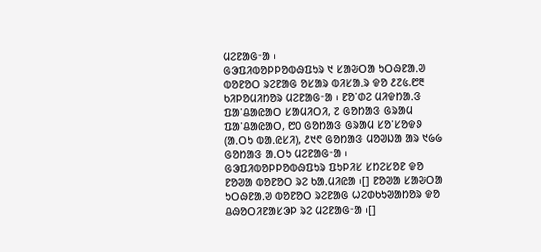ᱢᱮᱱᱟᱜᱼᱟ ᱾
ᱜᱳᱯᱤᱵᱚᱞᱞᱚᱵᱷᱯᱩᱨ ᱑ ᱥᱟᱶᱛᱟ ᱩᱛᱷᱱᱟᱹᱣ ᱵᱚᱱᱚᱛ ᱨᱮᱱᱟᱜ ᱚᱥᱟᱨ ᱵᱤᱥᱟᱹᱨ ᱫᱚ ᱒᱗᱕.᱘᱓ ᱠᱤᱞᱚᱢᱤᱴᱚᱨ ᱢᱮᱱᱟᱜᱼᱟ ᱾ ᱱᱚᱸᱰᱮ ᱢᱤᱫᱴᱟᱹᱝ ᱯᱟᱸᱪᱟᱭᱟᱛ ᱥᱟᱢᱤᱛᱤ, ᱗ ᱜᱚᱴᱟᱝ ᱜᱨᱟᱢ ᱯᱟᱸᱪᱟᱭᱟᱛ, ᱘᱐ ᱜᱚᱴᱟᱝ ᱜᱨᱟᱢ ᱥᱚᱸᱥᱚᱫᱽ (ᱟᱹᱛᱩ ᱵᱟᱹᱭᱥᱤ), ᱒᱑᱖ ᱜᱚᱴᱟᱝ ᱢᱚᱣᱡᱟ ᱟᱨ ᱑᱙᱙ ᱜᱚᱴᱟᱝ ᱟᱹᱛᱩ ᱢᱮᱱᱟᱜᱼᱟ ᱾ ᱜᱳᱯᱤᱵᱚᱞᱞᱚᱵᱷᱯᱩᱨ ᱯᱩᱞᱤᱥ ᱥᱴᱮᱥᱚᱱ ᱫᱚ ᱱᱚᱣᱟ ᱵᱚᱱᱚᱛ ᱨᱮ ᱠᱟᱹᱢᱤᱭᱟ ᱾[] ᱱᱚᱣᱟ ᱥᱟᱶᱛᱟ ᱩᱛᱷᱱᱟᱹᱣ ᱵᱚᱱᱚᱛ ᱨᱮᱱᱟᱜ ᱦᱮᱰᱠᱩᱣᱟᱴᱚᱨ ᱫᱚ ᱪᱷᱚᱛᱤᱱᱟᱥᱳᱞ ᱨᱮ ᱢᱮᱱᱟᱜᱼᱟ ᱾[]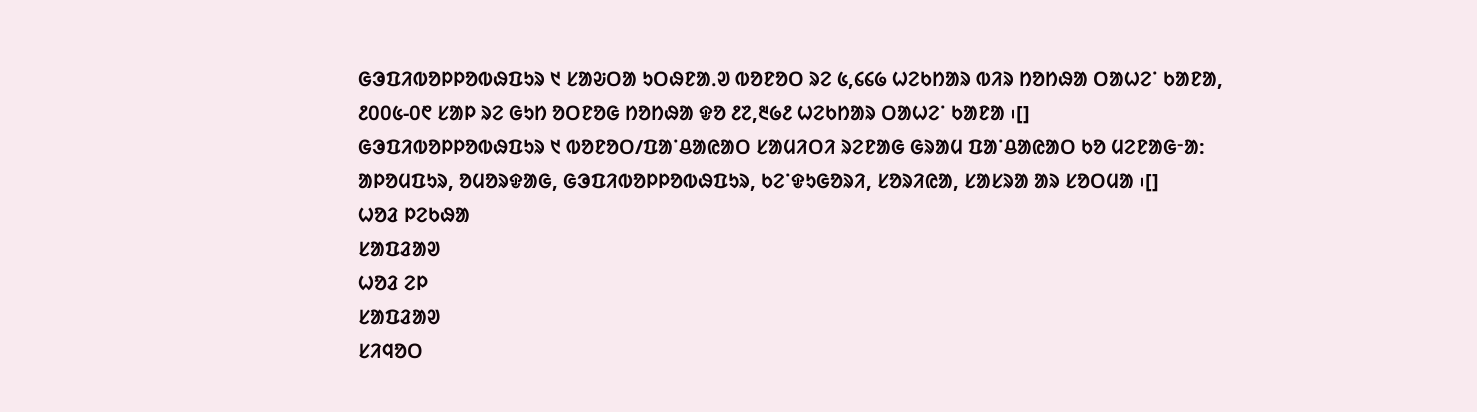ᱜᱳᱯᱤᱵᱚᱞᱞᱚᱵᱷᱯᱩᱨ ᱑ ᱥᱟᱶᱛᱟ ᱩᱛᱷᱱᱟᱹᱣ ᱵᱚᱱᱚᱛ ᱨᱮ ᱕,᱔᱔᱙ ᱦᱮᱠᱴᱟᱨ ᱵᱤᱨ ᱴᱚᱴᱷᱟ ᱛᱟᱦᱮᱸ ᱠᱟᱱᱟ, ᱒᱐᱐᱕-᱐᱖ ᱥᱟᱞ ᱨᱮ ᱜᱩᱴ ᱚᱛᱱᱚᱜ ᱴᱚᱴᱷᱟ ᱫᱚ ᱒᱗,᱓᱙᱒ ᱦᱮᱠᱴᱟᱨ ᱛᱟᱦᱮᱸ ᱠᱟᱱᱟ ᱾[]
ᱜᱳᱯᱤᱵᱚᱞᱞᱚᱵᱷᱯᱩᱨ ᱑ ᱵᱚᱱᱚᱛ/ᱯᱟᱸᱪᱟᱭᱟᱛ ᱥᱟᱢᱤᱛᱤ ᱨᱮᱱᱟᱜ ᱜᱨᱟᱢ ᱯᱟᱸᱪᱟᱭᱟᱛ ᱠᱚ ᱢᱮᱱᱟᱜᱼᱟ: ᱟᱞᱚᱢᱯᱩᱨ, ᱚᱢᱚᱨᱫᱟᱜ, ᱜᱳᱯᱤᱵᱚᱞᱞᱚᱵᱷᱯᱩᱨ, ᱠᱮᱸᱫᱩᱜᱚᱨᱤ, ᱥᱚᱨᱤᱭᱟ, ᱥᱟᱥᱨᱟ ᱟᱨ ᱥᱚᱛᱢᱟ ᱾[]
ᱦᱚᱲ ᱞᱮᱠᱷᱟ
ᱥᱟᱯᱲᱟᱣ
ᱦᱚᱲ ᱮᱞ
ᱥᱟᱯᱲᱟᱣ
ᱥᱤᱧᱚᱛ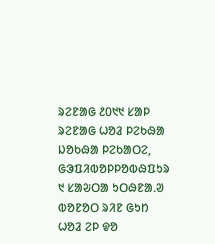ᱨᱮᱱᱟᱜ ᱒᱐᱑᱑ ᱥᱟᱞ ᱨᱮᱱᱟᱜ ᱦᱚᱲ ᱞᱮᱠᱷᱟ ᱡᱚᱠᱷᱟ ᱞᱮᱠᱟᱛᱮ, ᱜᱳᱯᱤᱵᱚᱞᱞᱚᱵᱷᱯᱩᱨ ᱑ ᱥᱟᱶᱛᱟ ᱩᱛᱷᱱᱟᱹᱣ ᱵᱚᱱᱚᱛ ᱨᱤᱱ ᱜᱩᱴ ᱦᱚᱲ ᱮᱞ ᱫᱚ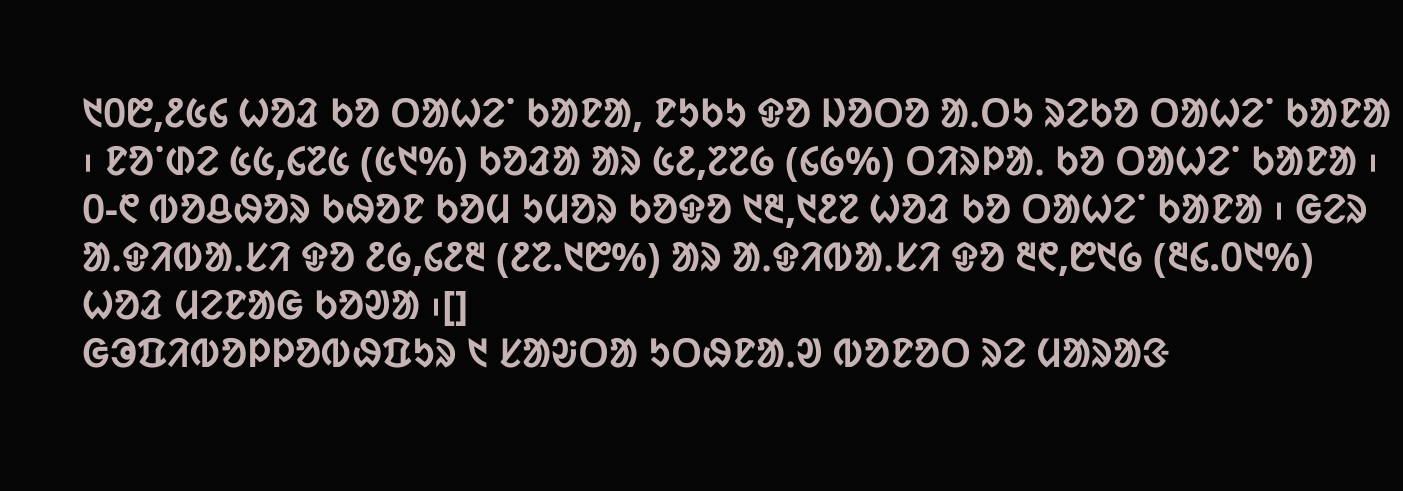᱑᱐᱘,᱒᱕᱔ ᱦᱚᱲ ᱠᱚ ᱛᱟᱦᱮᱸ ᱠᱟᱱᱟ, ᱱᱩᱠᱩ ᱫᱚ ᱡᱚᱛᱚ ᱟᱹᱛᱩ ᱨᱮᱠᱚ ᱛᱟᱦᱮᱸ ᱠᱟᱱᱟ ᱾ ᱱᱚᱸᱰᱮ ᱕᱕,᱔᱗᱕ (᱕᱑%) ᱠᱚᱲᱟ ᱟᱨ ᱕᱒,᱗᱗᱙ (᱔᱙%) ᱛᱤᱨᱞᱟᱹ ᱠᱚ ᱛᱟᱦᱮᱸ ᱠᱟᱱᱟ ᱾ ᱐-᱖ ᱵᱚᱪᱷᱚᱨ ᱠᱷᱚᱱ ᱠᱚᱢ ᱩᱢᱚᱨ ᱠᱚᱫᱚ ᱑᱓,᱑᱒᱗ ᱦᱚᱲ ᱠᱚ ᱛᱟᱦᱮᱸ ᱠᱟᱱᱟ ᱾ ᱜᱮᱨ ᱟᱹᱫᱤᱵᱟᱹᱥᱤ ᱫᱚ ᱒᱙,᱔᱒᱓ (᱒᱗.᱑᱘%) ᱟᱨ ᱟᱹᱫᱤᱵᱟᱹᱥᱤ ᱫᱚ ᱓᱖,᱘᱑᱙ (᱓᱔.᱐᱑%) ᱦᱚᱲ ᱢᱮᱱᱟᱜ ᱠᱚᱣᱟ ᱾[]
ᱜᱳᱯᱤᱵᱚᱞᱞᱚᱵᱷᱯᱩᱨ ᱑ ᱥᱟᱶᱛᱟ ᱩᱛᱷᱱᱟᱹᱣ ᱵᱚᱱᱚᱛ ᱨᱮ ᱢᱟᱨᱟᱝ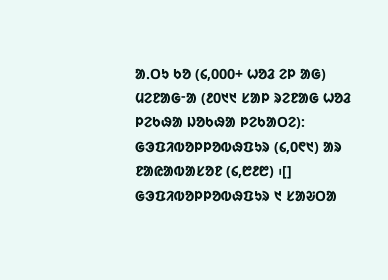ᱟᱹᱛᱩ ᱠᱚ (᱔,᱐᱐᱐+ ᱦᱚᱲ ᱮᱞ ᱟᱜ) ᱢᱮᱱᱟᱜᱼᱟ (᱒᱐᱑᱑ ᱥᱟᱞ ᱨᱮᱱᱟᱜ ᱦᱚᱲ ᱞᱮᱠᱷᱟ ᱡᱚᱠᱷᱟ ᱞᱮᱠᱟᱛᱮ): ᱜᱳᱯᱤᱵᱚᱞᱞᱚᱵᱷᱯᱩᱨ (᱔,᱐᱖᱑) ᱟᱨ ᱱᱟᱭᱟᱵᱟᱥᱚᱱ (᱔,᱘᱒᱘) ᱾[]
ᱜᱳᱯᱤᱵᱚᱞᱞᱚᱵᱷᱯᱩᱨ ᱑ ᱥᱟᱶᱛᱟ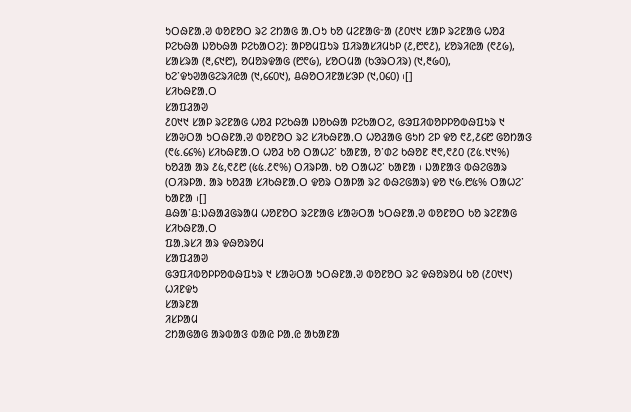ᱩᱛᱷᱱᱟᱹᱣ ᱵᱚᱱᱚᱛ ᱨᱮ ᱮᱴᱟᱜ ᱟᱹᱛᱩ ᱠᱚ ᱢᱮᱱᱟᱜᱼᱟ (᱒᱐᱑᱑ ᱥᱟᱞ ᱨᱮᱱᱟᱜ ᱦᱚᱲ ᱞᱮᱠᱷᱟ ᱡᱚᱠᱷᱟ ᱞᱮᱠᱟᱛᱮ): ᱟᱞᱚᱢᱯᱩᱨ ᱯᱤᱨᱟᱥᱤᱢᱩᱞ (᱒,᱘᱖᱒), ᱥᱚᱨᱤᱭᱟ (᱖᱒᱙), ᱥᱟᱥᱨᱟ (᱓,᱔᱑᱘), ᱚᱢᱚᱨᱫᱟᱜ (᱘᱖᱙), ᱥᱚᱛᱢᱟ (ᱠᱳᱨᱛᱤᱨ) (᱑,᱓᱙᱐), ᱠᱮᱸᱫᱩᱣᱟᱜᱮᱨᱤᱭᱟ (᱑,᱔᱔᱐᱑), ᱪᱷᱚᱛᱤᱱᱟᱥᱳᱞ (᱑,᱐᱔᱐) ᱾[]
ᱥᱤᱠᱷᱱᱟᱹᱛ
ᱥᱟᱯᱲᱟᱣ
᱒᱐᱑᱑ ᱥᱟᱞ ᱨᱮᱱᱟᱜ ᱦᱚᱲ ᱞᱮᱠᱷᱟ ᱡᱚᱠᱷᱟ ᱞᱮᱠᱟᱛᱮ, ᱜᱳᱯᱤᱵᱚᱞᱞᱚᱵᱷᱯᱩᱨ ᱑ ᱥᱟᱶᱛᱟ ᱩᱛᱷᱱᱟᱹᱣ ᱵᱚᱱᱚᱛ ᱨᱮ ᱥᱤᱠᱷᱱᱟᱹᱛ ᱦᱚᱲᱟᱜ ᱜᱩᱴ ᱮᱞ ᱫᱚ ᱖᱒,᱒᱔᱘ ᱜᱚᱴᱟᱝ (᱖᱕.᱔᱔%) ᱥᱤᱠᱷᱱᱟᱹᱛ ᱦᱚᱲ ᱠᱚ ᱛᱟᱦᱮᱸ ᱠᱟᱱᱟ, ᱚᱸᱰᱮ ᱠᱷᱚᱱ ᱓᱖,᱖᱒᱐ (᱗᱕.᱑᱑%) ᱠᱚᱲᱟ ᱟᱨ ᱒᱕,᱖᱒᱘ (᱕᱕.᱒᱖%) ᱛᱤᱨᱞᱟᱹ ᱠᱚ ᱛᱟᱦᱮᱸ ᱠᱟᱱᱟ ᱾ ᱡᱟᱱᱟᱝ ᱵᱷᱮᱜᱟᱨ (ᱛᱤᱨᱞᱟᱹ ᱟᱨ ᱠᱚᱲᱟ ᱥᱤᱠᱷᱱᱟᱹᱛ ᱫᱚᱨ ᱛᱟᱞᱟ ᱨᱮ ᱵᱷᱮᱜᱟᱨ) ᱫᱚ ᱑᱙.᱘᱕% ᱛᱟᱦᱮᱸ ᱠᱟᱱᱟ ᱾[]
ᱪᱷᱟᱸᱪ:ᱡᱷᱟᱲᱜᱨᱟᱢ ᱦᱚᱱᱚᱛ ᱨᱮᱱᱟᱜ ᱥᱟᱶᱛᱟ ᱩᱛᱷᱱᱟᱹᱣ ᱵᱚᱱᱚᱛ ᱠᱚ ᱨᱮᱱᱟᱜ ᱥᱤᱠᱷᱱᱟᱹᱛ
ᱯᱟᱹᱨᱥᱤ ᱟᱨ ᱫᱷᱚᱨᱚᱢ
ᱥᱟᱯᱲᱟᱣ
ᱜᱳᱯᱤᱵᱚᱞᱞᱚᱵᱷᱯᱩᱨ ᱑ ᱥᱟᱶᱛᱟ ᱩᱛᱷᱱᱟᱹᱣ ᱵᱚᱱᱚᱛ ᱨᱮ ᱫᱷᱚᱨᱚᱢ ᱠᱚ (᱒᱐᱑᱑)
ᱦᱤᱱᱫᱩ
ᱥᱟᱨᱱᱟ
ᱤᱥᱞᱟᱢ
ᱮᱴᱟᱜᱟᱜ ᱟᱨᱵᱟᱝ ᱵᱟᱭ ᱞᱟᱹᱭ ᱟᱠᱟᱱᱟ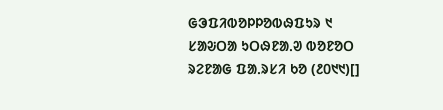ᱜᱳᱯᱤᱵᱚᱞᱞᱚᱵᱷᱯᱩᱨ ᱑ ᱥᱟᱶᱛᱟ ᱩᱛᱷᱱᱟᱹᱣ ᱵᱚᱱᱚᱛ ᱨᱮᱱᱟᱜ ᱯᱟᱹᱨᱥᱤ ᱠᱚ (᱒᱐᱑᱑)[]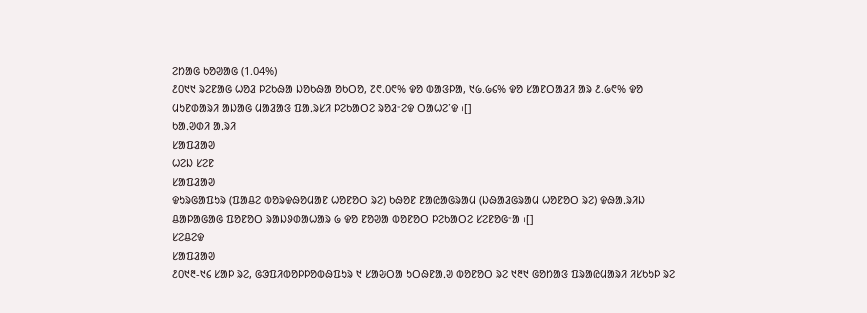ᱮᱴᱟᱜ ᱠᱚᱣᱟᱜ (1.04%)
᱒᱐᱑᱑ ᱨᱮᱱᱟᱜ ᱦᱚᱲ ᱞᱮᱠᱷᱟ ᱡᱚᱠᱷᱟ ᱚᱠᱛᱚ, ᱗᱖.᱐᱖% ᱫᱚ ᱵᱟᱝᱞᱟ, ᱑᱙.᱙᱔% ᱫᱚ ᱥᱟᱱᱛᱟᱲᱤ ᱟᱨ ᱒.᱙᱖% ᱫᱚ ᱢᱩᱱᱰᱟᱨᱤ ᱟᱡᱟᱜ ᱢᱟᱲᱟᱝ ᱯᱟᱹᱨᱥᱤ ᱞᱮᱠᱟᱛᱮ ᱨᱚᱲᱼᱮᱫ ᱛᱟᱦᱮᱸᱫ ᱾[]
ᱠᱟᱹᱣᱰᱤ ᱟᱹᱨᱤ
ᱥᱟᱯᱲᱟᱣ
ᱦᱮᱡ ᱥᱮᱱ
ᱥᱟᱯᱲᱟᱣ
ᱫᱩᱨᱜᱟᱯᱩᱨ (ᱯᱟᱪᱮ ᱵᱚᱨᱫᱷᱚᱢᱟᱱ ᱦᱚᱱᱚᱛ ᱨᱮ) ᱠᱷᱚᱱ ᱱᱟᱭᱟᱜᱨᱟᱢ (ᱡᱷᱟᱲᱜᱨᱟᱢ ᱦᱚᱱᱚᱛ ᱨᱮ) ᱫᱷᱟᱹᱨᱤᱡ ᱪᱟᱞᱟᱜᱟᱜ ᱯᱚᱱᱚᱛ ᱨᱟᱡᱽᱰᱟᱦᱟᱨ ᱙ ᱫᱚ ᱱᱚᱣᱟ ᱵᱚᱱᱚᱛ ᱞᱮᱠᱟᱛᱮ ᱥᱮᱱᱚᱜᱼᱟ ᱾[]
ᱥᱮᱪᱮᱫ
ᱥᱟᱯᱲᱟᱣ
᱒᱐᱑᱓-᱑᱔ ᱥᱟᱞ ᱨᱮ, ᱜᱳᱯᱤᱵᱚᱞᱞᱚᱵᱷᱯᱩᱨ ᱑ ᱥᱟᱶᱛᱟ ᱩᱛᱷᱱᱟᱹᱣ ᱵᱚᱱᱚᱛ ᱨᱮ ᱑᱓᱑ ᱜᱚᱴᱟᱝ ᱯᱨᱟᱭᱢᱟᱨᱤ ᱤᱥᱠᱩᱞ ᱨᱮ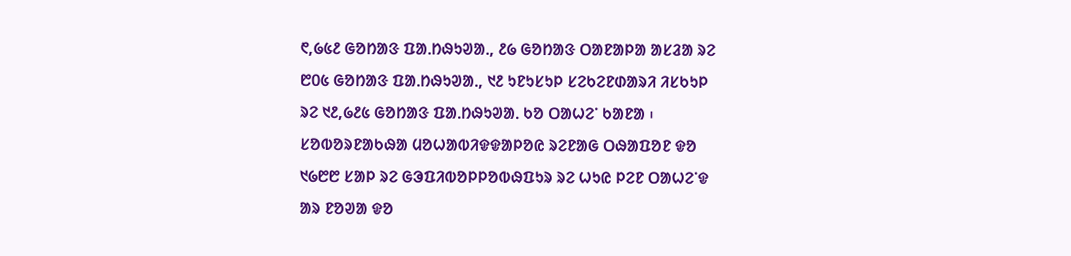᱖,᱙᱕᱒ ᱜᱚᱴᱟᱝ ᱯᱟᱹᱴᱷᱩᱣᱟᱹ, ᱒᱙ ᱜᱚᱴᱟᱝ ᱛᱟᱱᱟᱞᱟ ᱟᱥᱲᱟ ᱨᱮ ᱘᱐᱕ ᱜᱚᱴᱟᱝ ᱯᱟᱹᱴᱷᱩᱣᱟᱹ, ᱑᱒ ᱩᱱᱩᱥᱩᱞ ᱥᱮᱠᱮᱱᱰᱟᱨᱤ ᱤᱥᱠᱩᱞ ᱨᱮ ᱑᱒,᱙᱒᱕ ᱜᱚᱴᱟᱝ ᱯᱟᱹᱴᱷᱩᱣᱟᱹ ᱠᱚ ᱛᱟᱦᱮᱸ ᱠᱟᱱᱟ ᱾
ᱥᱚᱵᱚᱨᱱᱟᱠᱷᱟ ᱢᱚᱦᱟᱵᱤᱫᱫᱟᱞᱚᱭ ᱨᱮᱱᱟᱜ ᱛᱷᱟᱯᱚᱱ ᱫᱚ ᱑᱙᱘᱘ ᱥᱟᱞ ᱨᱮ ᱜᱳᱯᱤᱵᱚᱞᱞᱚᱵᱷᱯᱩᱨ ᱨᱮ ᱦᱩᱭ ᱞᱮᱱ ᱛᱟᱦᱮᱸᱫ ᱟᱨ ᱱᱚᱣᱟ ᱫᱚ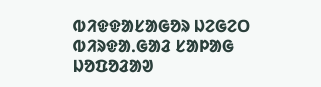ᱵᱤᱫᱫᱟᱥᱟᱜᱚᱨ ᱡᱮᱜᱮᱛ ᱵᱤᱨᱫᱟᱹᱜᱟᱲ ᱥᱟᱞᱟᱜ ᱡᱚᱯᱚᱲᱟᱣ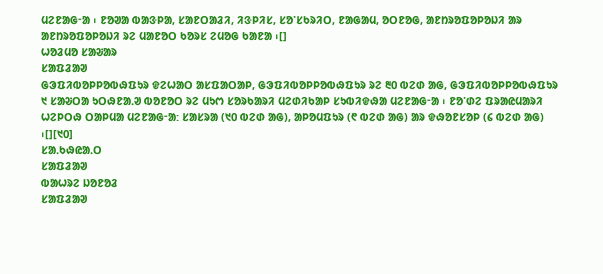ᱢᱮᱱᱟᱜᱼᱟ ᱾ ᱱᱚᱣᱟ ᱵᱟᱝᱞᱟ, ᱥᱟᱱᱛᱟᱲᱤ, ᱤᱝᱞᱤᱥ, ᱥᱚᱸᱥᱠᱨᱤᱛ, ᱱᱟᱜᱟᱢ, ᱚᱛᱱᱚᱜ, ᱟᱱᱴᱨᱚᱯᱚᱞᱚᱡᱤ ᱟᱨ ᱟᱱᱴᱨᱚᱯᱚᱞᱚᱡᱤ ᱨᱮ ᱢᱟᱱᱚᱛ ᱠᱚᱨᱥ ᱮᱢᱚᱜ ᱠᱟᱱᱟ ᱾[]
ᱦᱚᱲᱢᱚ ᱥᱟᱶᱟᱨ
ᱥᱟᱯᱲᱟᱣ
ᱜᱳᱯᱤᱵᱚᱞᱞᱚᱵᱷᱯᱩᱨ ᱫᱮᱦᱟᱛ ᱟᱥᱯᱟᱛᱟᱞ, ᱜᱳᱯᱤᱵᱚᱞᱞᱚᱵᱷᱯᱩᱨ ᱨᱮ ᱓᱐ ᱵᱮᱰ ᱟᱜ, ᱜᱳᱯᱤᱵᱚᱞᱞᱚᱵᱷᱯᱩᱨ ᱑ ᱥᱟᱶᱛᱟ ᱩᱛᱷᱱᱟᱹᱣ ᱵᱚᱱᱚᱛ ᱨᱮ ᱢᱩᱬ ᱥᱚᱨᱠᱟᱨᱤ ᱢᱮᱰᱤᱠᱟᱞ ᱥᱩᱵᱤᱫᱷᱟ ᱢᱮᱱᱟᱜᱼᱟ ᱾ ᱱᱚᱸᱰᱮ ᱯᱨᱟᱭᱢᱟᱨᱤ ᱦᱮᱞᱛᱷ ᱛᱟᱞᱢᱟ ᱢᱮᱱᱟᱜᱼᱟ: ᱥᱟᱥᱨᱟ (᱑᱐ ᱵᱮᱰ ᱟᱜ), ᱟᱞᱚᱢᱯᱩᱨ (᱖ ᱵᱮᱰ ᱟᱜ) ᱟᱨ ᱫᱷᱚᱱᱥᱚᱞ (᱔ ᱵᱮᱰ ᱟᱜ) ᱾[][᱑᱐]
ᱥᱟᱹᱠᱷᱭᱟᱹᱛ
ᱥᱟᱯᱲᱟᱣ
ᱵᱟᱦᱨᱮ ᱡᱚᱱᱚᱲ
ᱥᱟᱯᱲᱟᱣ